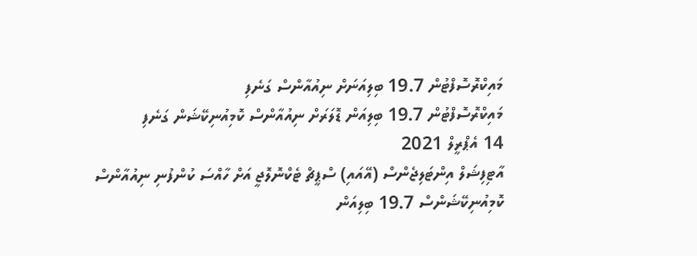މައިކްރޮސޮފްޓުން 19.7 ބިލިއަނަށް ނިއުއާންސް ގަނެފި
މައިކްރޮސޮފްޓުން 19.7 ބިލިއަން ޑޮލަރަށް ނިއުއާންސް ކޮމިއުނިކޭޝަން ގަނެފި
14 އެޕްރީލް 2021
އާޓިފިޝަލް އިންޓަލިޖެންސް (އޭއައި) ސްޕީޗް ޓެކްނޮލޮޖީ އަށް ހާއްސަ ކުންފުނި ނިއުއާންސް ކޮމިއުނިކޭޝަންސް 19.7 ބިލިއަން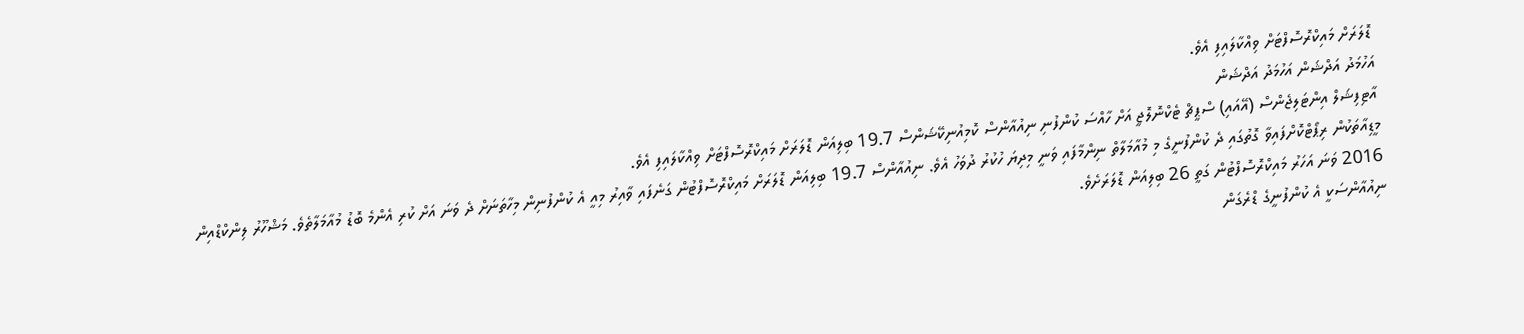ޑޮލަރަށް މައިކްރޮސޮފްޓަށް ވިއްކާލައިފި އެވެ.
އަހުމަދު އަދްޝަން އަހުމަދު އަދްޝަން
އާޓިފިޝަލް އިންޓަލިޖެންސް (އޭއައި) ސްޕީޗް ޓެކްނޮލޮޖީ އަށް ހާއްސަ ކުންފުނި ނިއުއާންސް ކޮމިއުނިކޭޝަންސް 19.7 ބިލިއަން ޑޮލަރަށް މައިކްރޮސޮފްޓަށް ވިއްކާލައިފި އެވެ.
މީޑިއާތަކުން ރިޕޯޓްކޮށްފައިވާ ގޮތުގައި ދެ ކުންފުނީގެ މި މުއާމަލާތް ނިންމާފައި ވަނީ މިދިޔަ ހުކުރު ދުވަހު އެވެ. ނިއުއާންސް 19.7 ބިލިއަން ޑޮލަރަށް މައިކްރޮސޮފްޓުން ގަނެފައި ވާއިރު މިއީ އެ ކުންފުނިން މިހާތަނަށް ދެ ވަނަ އަށް ކުރި އެންމެ ބޮޑު މުއާމަލާތެވެ. މަޝްހޫރު ލިންކްޑްއިން 2016 ވަނަ އަހަރު މައިކްރޮސޮފްޓުން ގަތީ 26 ބިލިއަން ޑޮލަރަށެވެ.
ނިއުއާންސަކީ އެ ކުންފުނީގެ ޑްރެގަން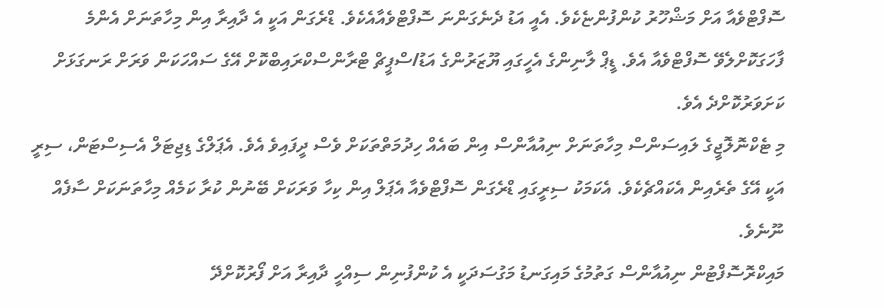ސޮފްޓްވެއާ އަށް މަޝްހޫރު ކުންފުންޏެކެވެ. އެއީ އަޑު ދެނެގަންނަ ސޮފްޓްވެއާއެކެވެ. ޑްރެގަން އަކީ އެ ދާއިރާ އިން މިހާތަނަށް އެންމެ ފާހަގަކޮށްލެވޭ ސޮފްޓްވެއާ އެވެ. ޑީޕް ލާނިންގެ އެހީގައި ޔޫޒަރުންގެ އަޑު/ސްޕީޗް ޓްރާންސްކްރައިބްކޮށް އޭގެ ސައްހަކަން ވަރަށް ރަނގަޅަށް ކަށަވަރުކޮށްދެ އެވެ.
މި ޓެކްނޮލޮޖީގެ ލައިސަންސް މިހާތަނަށް ނިއުއާންސް އިން ބައެއް ހިދުމަތްތަކަށް ވެސް ދީފައިވެ އެވެ. އެޕަލްގެ ޑިޖިޓަލް އެސިސްޓަން، ސިރީ އަކީ އޭގެ ތެރެއިން އެކައްޗެކެވެ. އެކަމަކު ސިރީގައި ޑްރެގަން ސޮފްޓްވެއާ އެޕަލް އިން ކިހާ ވަރަކަށް ބޭނުން ކުރާ ކަމެއް މިހާތަނަކަށް ސާފެއް ނޫނެވެ.
މައިކްރޮސޮފްޓުން ނިއުއާންސް ގަތުމުގެ މައިގަނޑު މަގުސަދަކީ އެ ކުންފުނިން ސިއްހީ ދާއިރާ އަށް ފޯރުކޮށްދޭ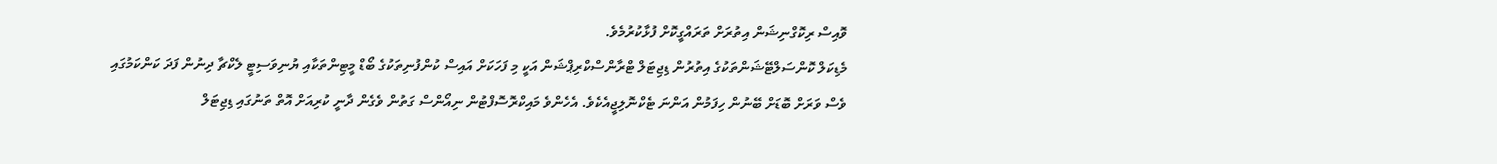ވޮއިސް ރިކޮގްނިޝަން އިތުރަށް ތަރައްގީކޮށް ފުޅާކުރުމެވެ.
މެޑިކަލް ކޮންސަލްޓޭޝަންތަކުގެ އިތުރުން ޑިޖިޓަލް ޓްރާންސްކްރިޕްޝަން އަކީ މި ފަހަކަށް އައިސް ކުންފުނިތަކުގެ ބޯޑް މީޓިންތަކާއި ޔުނިވަސިޓީ ލެކްޗާ ދިނުން ފަދަ ކަންކަމުގައި ވެސް ވަރަށް ބޮޑަށް ބޭނުން ހިފަމުން އަންނަ ޓެކްނޮލިޖީއެކެވެ. އެހެންވެ މައިކްރޮސޮފްޓުން ނިއޯންސް ގަތުން ވެގެން ދާނީ ކުރިއަށް އޮތް ތަނުގައި ޑިޖިޓަލް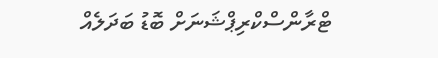ޓްރާންސްކްރިޕްޝަނަށް ބޮޑު ބަދަލެއް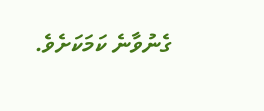ގެނުވާނެ ކަމަކަށެވެ.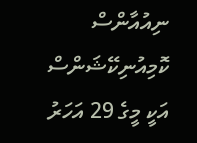ނިއުއާންސް ކޮމިއުނިކޭޝަންސް އަކީ މީގެ 29 އަހަރު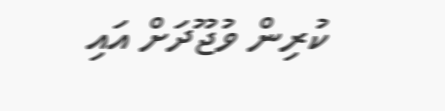ކުރިން ވުޖޫދަށް އައި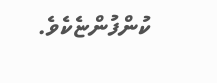ކުންފުންޏެކެވެ.